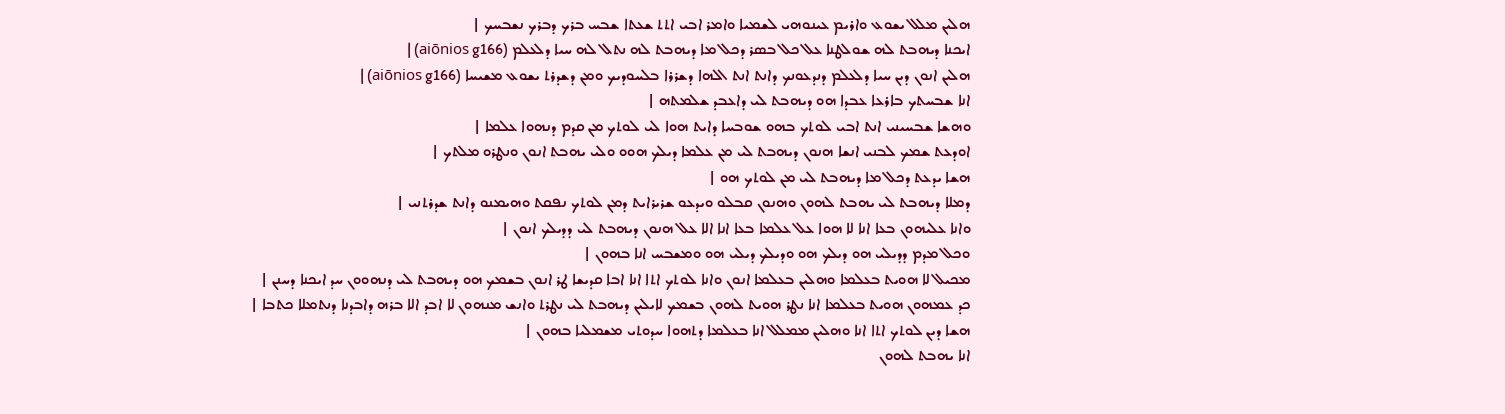ܗܠܝܢ ܡܠܠ ܝܫܘܥ ܘܐܪܝܡ ܥܝܢܘܗܝ ܠܫܡܝܐ ܘܐܡܪ ܐܒܝ ܐܬܬ ܫܥܬܐ ܫܒܚ ܒܪܟ ܕܒܪܟ ܢܫܒܚܟ |
ܐܝܟܢܐ ܕܝܗܒܬ ܠܗ ܫܘܠܛܢܐ ܥܠ ܟܠ ܒܤܪ ܕܟܠ ܡܐ ܕܝܗܒܬ ܠܗ ܢܬܠ ܠܗ ܚܝܐ ܕܠܥܠܡ (aiōnios g166) |
ܗܠܝܢ ܐܢܘܢ ܕܝܢ ܚܝܐ ܕܠܥܠܡ ܕܢܕܥܘܢܟ ܕܐܢܬ ܐܢܬ ܐܠܗܐ ܕܫܪܪܐ ܒܠܚܘܕܝܟ ܘܡܢ ܕܫܕܪܬ ܝܫܘܥ ܡܫܝܚܐ (aiōnios g166) |
ܐܢܐ ܫܒܚܬܟ ܒܐܪܥܐ ܥܒܕܐ ܗܘ ܕܝܗܒܬ ܠܝ ܕܐܥܒܕ ܫܠܡܬܗ |
ܘܗܫܐ ܫܒܚܝܢܝ ܐܢܬ ܐܒܝ ܠܘܬܟ ܒܗܘ ܫܘܒܚܐ ܕܐܝܬ ܗܘܐ ܠܝ ܠܘܬܟ ܡܢ ܩܕܡ ܕܢܗܘܐ ܥܠܡܐ |
ܐܘܕܥܬ ܫܡܟ ܠܒܢܝ ܐܢܫܐ ܗܢܘܢ ܕܝܗܒܬ ܠܝ ܡܢ ܥܠܡܐ ܕܝܠܟ ܗܘܘ ܘܠܝ ܝܗܒܬ ܐܢܘܢ ܘܢܛܪܘ ܡܠܬܟ |
ܗܫܐ ܝܕܥܬ ܕܟܠ ܡܐ ܕܝܗܒܬ ܠܝ ܡܢ ܠܘܬܟ ܗܘ |
ܕܡܠܐ ܕܝܗܒܬ ܠܝ ܝܗܒܬ ܠܗܘܢ ܘܗܢܘܢ ܩܒܠܘ ܘܝܕܥܘ ܫܪܝܪܐܝܬ ܕܡܢ ܠܘܬܟ ܢܦܩܬ ܘܗܝܡܢܘ ܕܐܢܬ ܫܕܪܬܢܝ |
ܘܐܢܐ ܥܠܝܗܘܢ ܒܥܐ ܐܢܐ ܠܐ ܗܘܐ ܥܠ ܥܠܡܐ ܒܥܐ ܐܢܐ ܐܠܐ ܥܠ ܗܢܘܢ ܕܝܗܒܬ ܠܝ ܕܕܝܠܟ ܐܢܘܢ |
ܘܟܠ ܡܕܡ ܕܕܝܠܝ ܗܘ ܕܝܠܟ ܗܘ ܘܕܝܠܟ ܕܝܠܝ ܗܘ ܘܡܫܒܚ ܐܢܐ ܒܗܘܢ |
ܡܟܝܠ ܠܐ ܗܘܝܬ ܒܥܠܡܐ ܘܗܠܝܢ ܒܥܠܡܐ ܐܢܘܢ ܘܐܢܐ ܠܘܬܟ ܐܬܐ ܐܢܐ ܐܒܐ ܩܕܝܫܐ ܛܪ ܐܢܘܢ ܒܫܡܟ ܗܘ ܕܝܗܒܬ ܠܝ ܕܢܗܘܘܢ ܚܕ ܐܝܟܢܐ ܕܚܢܢ |
ܟܕ ܥܡܗܘܢ ܗܘܝܬ ܒܥܠܡܐ ܐܢܐ ܢܛܪ ܗܘܝܬ ܠܗܘܢ ܒܫܡܟ ܠܐܝܠܝܢ ܕܝܗܒܬ ܠܝ ܢܛܪܬ ܘܐܢܫ ܡܢܗܘܢ ܠܐ ܐܒܕ ܐܠܐ ܒܪܗ ܕܐܒܕܢܐ ܕܢܬܡܠܐ ܟܬܒܐ |
ܗܫܐ ܕܝܢ ܠܘܬܟ ܐܬܐ ܐܢܐ ܘܗܠܝܢ ܡܡܠܠ ܐܢܐ ܒܥܠܡܐ ܕܬܗܘܐ ܚܕܘܬܝ ܡܫܡܠܝܐ ܒܗܘܢ |
ܐܢܐ ܝܗܒܬ ܠܗܘܢ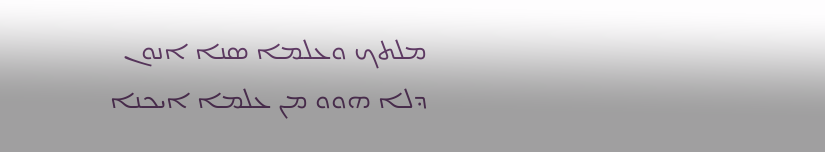ܡܠܬܟ ܘܥܠܡܐ ܤܢܐ ܐܢܘܢ ܕܠܐ ܗܘܘ ܡܢ ܥܠܡܐ ܐܝܟܢܐ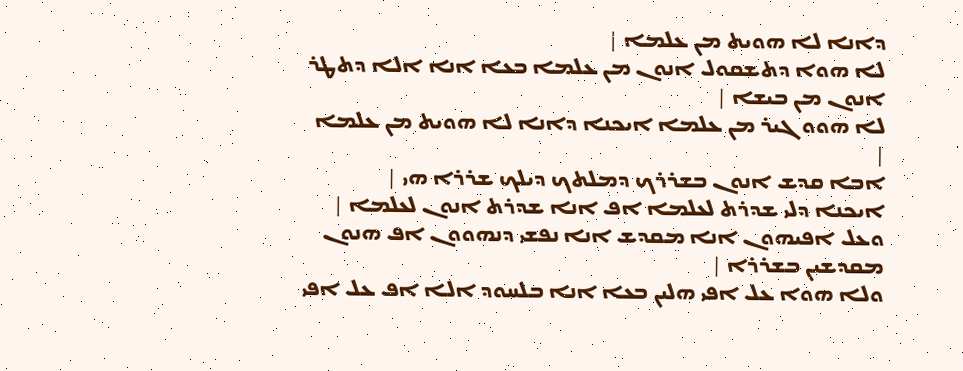ܕܐܢܐ ܠܐ ܗܘܝܬ ܡܢ ܥܠܡܐ |
ܠܐ ܗܘܐ ܕܬܫܩܘܠ ܐܢܘܢ ܡܢ ܥܠܡܐ ܒܥܐ ܐܢܐ ܐܠܐ ܕܬܛܪ ܐܢܘܢ ܡܢ ܒܝܫܐ |
ܠܐ ܗܘܘ ܓܝܪ ܡܢ ܥܠܡܐ ܐܝܟܢܐ ܕܐܢܐ ܠܐ ܗܘܝܬ ܡܢ ܥܠܡܐ |
ܐܒܐ ܩܕܫ ܐܢܘܢ ܒܫܪܪܟ ܕܡܠܬܟ ܕܝܠܟ ܫܪܪܐ ܗܝ |
ܐܝܟܢܐ ܕܠܝ ܫܕܪܬ ܠܥܠܡܐ ܐܦ ܐܢܐ ܫܕܪܬ ܐܢܘܢ ܠܥܠܡܐ |
ܘܥܠ ܐܦܝܗܘܢ ܐܢܐ ܡܩܕܫ ܐܢܐ ܢܦܫܝ ܕܢܗܘܘܢ ܐܦ ܗܢܘܢ ܡܩܕܫܝܢ ܒܫܪܪܐ |
ܘܠܐ ܗܘܐ ܥܠ ܐܦܝ ܗܠܝܢ ܒܥܐ ܐܢܐ ܒܠܚܘܕ ܐܠܐ ܐܦ ܥܠ ܐܦܝ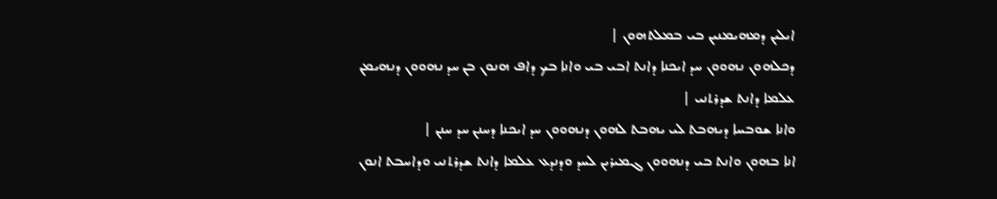ܐܝܠܝܢ ܕܡܗܝܡܢܝܢ ܒܝ ܒܡܠܬܗܘܢ |
ܕܟܠܗܘܢ ܢܗܘܘܢ ܚܕ ܐܝܟܢܐ ܕܐܢܬ ܐܒܝ ܒܝ ܘܐܢܐ ܒܟ ܕܐܦ ܗܢܘܢ ܒܢ ܚܕ ܢܗܘܘܢ ܕܢܗܝܡܢ ܥܠܡܐ ܕܐܢܬ ܫܕܪܬܢܝ |
ܘܐܢܐ ܫܘܒܚܐ ܕܝܗܒܬ ܠܝ ܝܗܒܬ ܠܗܘܢ ܕܢܗܘܘܢ ܚܕ ܐܝܟܢܐ ܕܚܢܢ ܚܕ ܚܢܢ |
ܐܢܐ ܒܗܘܢ ܘܐܢܬ ܒܝ ܕܢܗܘܘܢ ܓܡܝܪܝܢ ܠܚܕ ܘܕܢܕܥ ܥܠܡܐ ܕܐܢܬ ܫܕܪܬܢܝ ܘܕܐܚܒܬ ܐܢܘܢ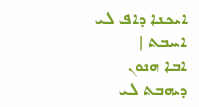ܐܝܟܢܐ ܕܐܦ ܠܝ ܐܚܒܬ |
ܐܒܐ ܗܢܘܢ ܕܝܗܒܬ ܠܝ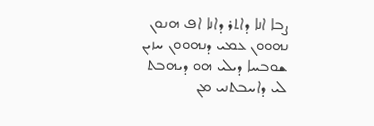ܨܒܐ ܐܢܐ ܕܐܬܪ ܕܐܢܐ ܐܦ ܗܢܘܢ ܢܗܘܘܢ ܥܡܝ ܕܢܗܘܘܢ ܚܙܝܢ ܫܘܒܚܐ ܕܝܠܝ ܗܘ ܕܝܗܒܬ ܠܝ ܕܐܚܒܬܢܝ ܡܢ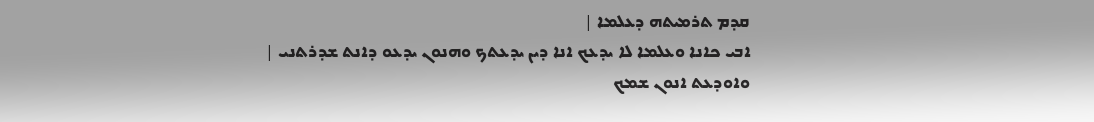ܩܕܡ ܬܪܡܝܬܗ ܕܥܠܡܐ |
ܐܒܝ ܟܐܢܐ ܘܥܠܡܐ ܠܐ ܝܕܥܟ ܐܢܐ ܕܝܢ ܝܕܥܬܟ ܘܗܢܘܢ ܝܕܥܘ ܕܐܢܬ ܫܕܪܬܢܝ |
ܘܐܘܕܥܬ ܐܢܘܢ ܫܡܟ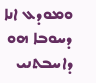ܘܡܘܕܥ ܐܢܐ ܕܚܘܒܐ ܗܘ ܕܐܚܒܬܢܝ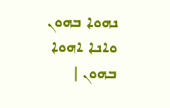ܢܗܘܐ ܒܗܘܢ ܘܐܢܐ ܐܗܘܐ ܒܗܘܢ |